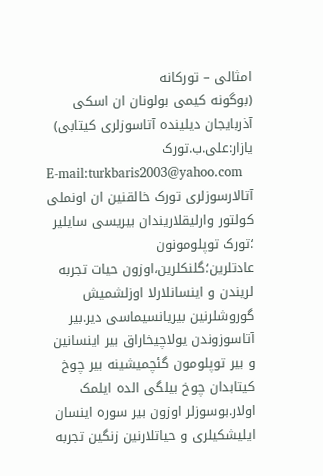امثالی – تورکانه
(بوگونه کیمی بولونان ان اسکی آذربایجان دیلینده آتاسوزلری کیتابی)
یازار:علی.ب.تورک
E-mail:turkbaris2003@yahoo.com
آتالارسوزلری تورک خالقنین ان اونملی کولتور وارلیقلاریندان بیریسی سایلیر ؛تورک توپلومونون عادتلرین؛گلنکلرین،اوزون حیات تجربه لریندن و اینسانلارلا اوزلشمیش گوروشلرنین بیریانسیماسی دیر.بیر آتاسوزوندن یولاچیخاراق بیر اینسانین و بیر توپلومون گئچمیشینه بیر چوخ کیتابدان چوخ بیلگی الده ایلمک اولار.بوسوزلر اوزون بیر سوره اینسان ایلیشکیلری و حیاتلارنین زنگین تجربه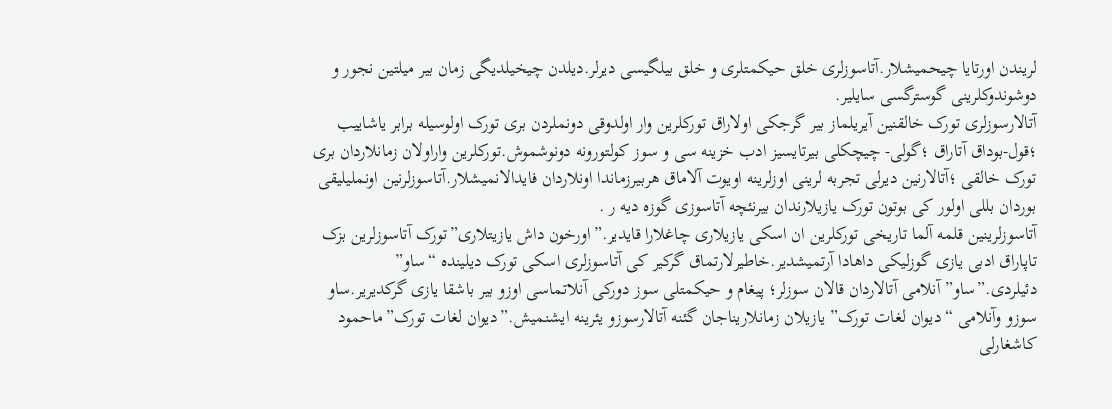لریندن اورتایا چیحمیشلار.آتاسوزلری خلق حیکمتلری و خلق بیلگیسی دیرلر.دیلدن چیخیلدیگی زمان بیر میلتین نجور و دوشوندوکلرینی گوسترگسی سایلیر.
آتالارسوزلری تورک خالقنین آیریلماز بیر گرجکی اولاراق تورکلرین وار اولدوقی دونملردن بری تورک اولوسیله برابر یاشاییب ؛قول-بوداق آتاراق ؛گولی- چیچکلی بیرتایسیز ادب خزینه سی و سوز کولتورونه دونوشموش.تورکلرین واراولان زمانلاردان بری تورک خالقی ؛آتالارنین دیرلی تجربه لرینی اوزلرینه اویوت آلاماق هربیرزماندا اونلاردان فایدالانمیشلار.آتاسوزلرنین اونملیلیقی بوردان بللی اولور کی بوتون تورک یازیلارندان بیرنئچه آتاسوزی گوزه دیه ر .
آتاسوزلرینین قلمه آلما تاریخی تورکلرین ان اسکی یازیلاری چاغلارا قایدیر.”اورخون داش یازیتلاری”تورک آتاسوزلرین بزک تاپاراق ادبی یازی گوزلیکی داهادا آرتمیشدیر.خاطیرلارتماق گرکیر کی آتاسوزلری اسکی تورک دیلینده “ساو” دئیلردی.”ساو” آنلامی آتالاردان قالان سوزلر؛ پیغام و حیکمتلی سوز دورکی آنلاتماسی اوزو بیر باشقا یازی گرکدیریر.ساو سوزو وآنلامی “دیوان لغات تورک” یازیلان زمانلاریناجان گئنه آتالارسوزو یئرینه ایشنمیش.”دیوان لغات تورک”ماحمود کاشغارلی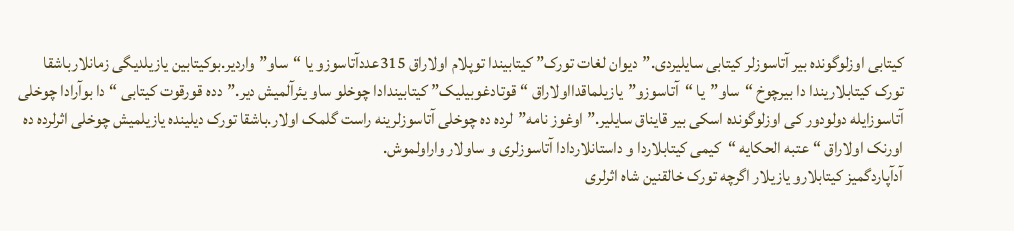کیتابی اوزلوگونده بیر آتاسوزلر کیتابی سایلیردی.”دیوان لغات تورک” کیتابیندا توپلام اولاراق 315عددآتاسوزو یا “ساو”واردیر.بوکیتابین یازیلدیگی زمانلارباشقا تورک کیتابلاریندا دا بیرچوخ “ساو”یا “آتاسوزو”یازیلماقدااولاراق “قوتادغوبیلیک” کیتابیندادا چوخلو ساو یئرآلمیش دیر.”دده قورقوت کیتابی “دا بوآرادا چوخلی آتاسوزایله دولودور کی اوزلوگونده اسکی بیر قایناق سایلیر.”اوغوز نامه”لرده ده چوخلی آتاسوزلرینه راست گلمک اولار.باشقا تورک دیلینده یازیلمیش چوخلی اثرلرده ده اورنک اولاراق “عتبه الحکایه “کیمی کیتابلاردا و داستانلاردادا آتاسوزلری و ساولار واراولموش.
آدآپاردگمیز کیتابلارو یازیلار اگرچه تورک خالقنین شاه اثرلری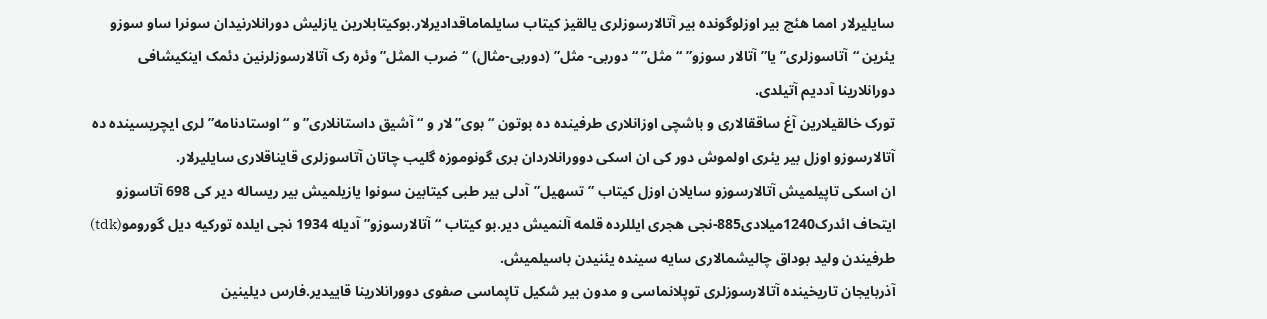سایلیرلار امما هئچ بیر اوزلوگونده بیر آتالارسوزلری یالقیز کیتاب سایلماماقدادیرلار.بوکیتابلارین یازلیش دورانلارنیدان سونرا ساو سوزو یئرین “آتاسوزلری”یا”آتالار سوزو” “مثل” “دوربی- مثل” (دوربی-مثال) “ضرب المثل” وئره رک آتالارسوزلرنین دئمک اینکیشافی دورانلارینا آددیم آتیلدی.
تورک خالقیلارین آغ ساققالاری و باشچی اوزانلاری طرفینده ده بوتون “بوی”لار و “آشیق داستانلاری” و “اوستادنامه” لری ایچریسینده ده آتالارسوزو اوزل بیر یئری اولموش دور کی ان اسکی دوورانلاردان بری گونوموزه گلیب چاتان آتاسوزلری قایناقلاری سایلیرلار.
ان اسکی تاپیلمیش آتالارسوزو سایلان اوزل کیتاب ” تسهیل”آدلی بیر طبی کیتابین سونوا یازیلمیش بیر ریساله دیر کی 698 آتاسوزو ایتحاف ائدرک1240میلادی885-نجی هجری ایللرده قلمه آلنمیش دیر.بو کیتاب “آتالارسوزو”آدیله 1934 نجی ایلده تورکیه دیل گورومو(tdk) طرفیندن ولید بوداق چالیشمالاری سایه سینده یئنیدن باسیلمیش.
آذربایجان تاریخینده آتالارسوزلری توپلانماسی و مدون بیر شکیل تاپماسی صفوی دوورانلارینا قاییدیر.فارس دیلینین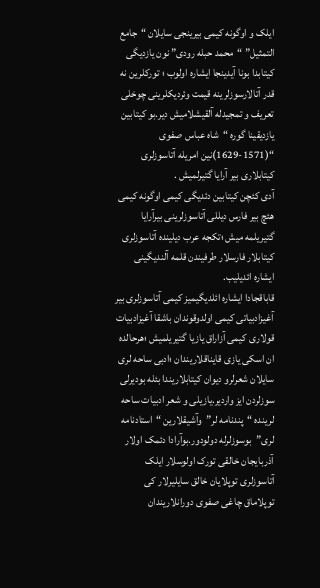ایلک و اوگونه کیمی بیرینجی سایلان “جامع التمثیل” “محمد حبله رودی” نون یازدیگی کیتابدا بونا آیدینجا ایشاره اولوب ؛ تورکلرین نه قدر آتالارسوزلرینه قیمت وئردیکلرینی چوخلی تعریف و تمجیدله آلقیشلامیش دیر.بو کیتابین یازدیقینا گوره “شاه عباس صفوی “(1571-1629)نین امریله آتاسوزلری کیتابلاری بیر آرایا گتیرلمیش .
آدی کئچن کیتابین دئدیگی کیمی اوگونه کیمی هئچ بیر فارس دیللی آتاسوزلرینی بیرآرایا گتیریلمه میش ؛تکجه عرب دیلینده آتاسوزلری کیتابلار فارسلار طرفیندن قلمه آلندیگینی ایشاره ائدیلیب.
قاباقجادا ایشاره ائلدیگیمیز کیمی آتاسوزلری بیر آغیزادبیاتی کیمی اولدوقوندان باشقا آغیزادبیات قولاری کیمی آزاراق یازیا گتیریلمیش ؛هرحالده ان اسکی یازی قایناقلاریندان ؛ادبی ساحه لری سایلان شعرلرو دیوان کیتابلاریندا بئله بودیرلی سوزلردن ایز واردیر.یازیلی و شعر ادبیات ساحه لرینده “پندنامه لر”وآشیقلارین “استادنامه لری”بوسوزلرله دولودور.بوآرادا دئمک اولار آذربایجان خالقی تورک اولوسلار ایلک آتاسوزلری توپلایان خالق سایلیرلار کی توپلاماق چاغی صفوی دورانلاریندان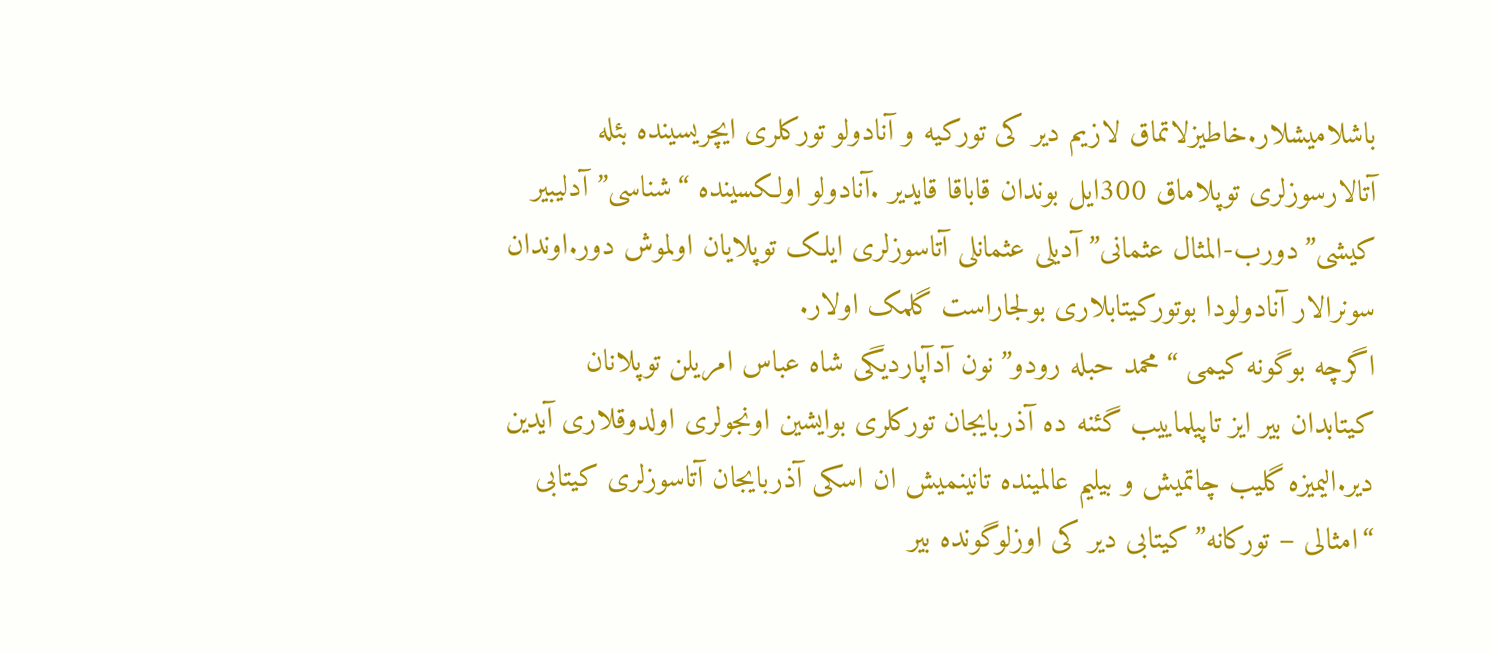باشلامیشلار.خاطیزلاتماق لازیم دیر کی تورکیه و آنادولو تورکلری ایچریسینده بئله آتالارسوزلری توپلاماق 300ایل بوندان قاباقا قایدیر .آنادولو اولکسینده “شناسی” آدلیبیر کیشی”دورب-المثال عثمانی”آدیلی عثمانلی آتاسوزلری ایلک توپلایان اولموش دور.اوندان سونرالار آنادولودا بوتورکیتابلاری بولجاراست گلمک اولار.
اگرچه بوگونه کیمی “محمد حبله رودو”نون آدآپاردیگی شاه عباس امریلن توپلانان کیتابدان بیر ایز تاپیلماییب گئنه ده آذربایجان تورکلری بوایشین اونجولری اولدوقلاری آیدین دیر.الیمیزه گلیب چاتمیش و بیلیم عالمینده تانینمیش ان اسکی آذربایجان آتاسوزلری کیتابی “امثالی – تورکانه”کیتابی دیر کی اوزلوگونده بیر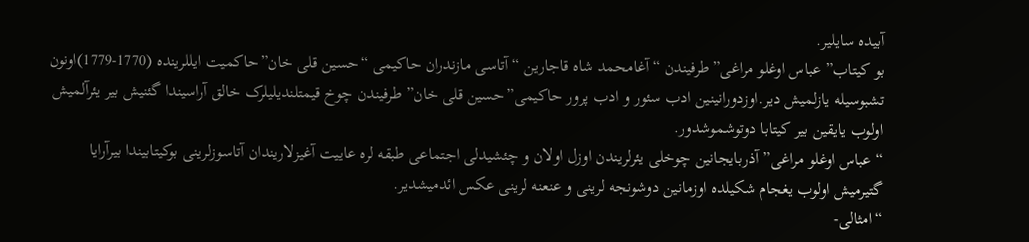آبیده سایلیر.
بو کیتاب” عباس اوغلو مراغی”طرفیندن “آغامحمد شاه قاجارین “آتاسی مازندران حاکیمی “حسین قلی خان”حاکمیت ایللرینده (1770-1779)اونون تشبوسیله یازلمیش دیر.اوزدورانینین ادب سئور و ادب پرور حاکیمی”حسین قلی خان” طرفیندن چوخ قیمتلندیلیلرک خالق آراسیندا گئنیش بیر یئرآلمیش اولوب یایقین بیر کیتابا دوتوشموشدور.
“عباس اوغلو مراغی” آذربایجانین چوخلی یئرلریندن اوزل اولان و چئشیدلی اجتماعی طبقه لره عاییت آغیزلاریندان آتاسوزلرینی بوکیتابیندا بیرآرایا گتیرمیش اولوب یغجام شکیلده اوزمانین دوشونجه لرینی و عنعنه لرینی عکس ائدمیشدیر.
“امثالی-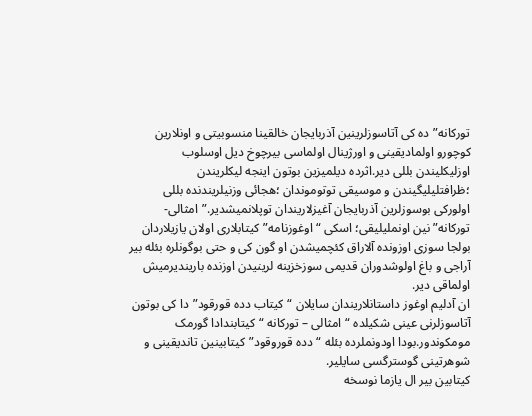تورکانه”ده کی آتاسوزلرینین آذربایجان خالقینا منسوبیتی و اونلارین کوچورو اولمادیقینی و اورژینال اولماسی بیرچوخ دیل اوسلوب اوزلیکلیندن بللی دیر.اثرده دیلمیزین بوتون اینجه لیکلریندن ؛ظرافتلیلیگیندن و موسیقی توتوموندان ؛هجائی وزنیلریندنده بللی اولورکی بوسوزلرین آذربایجان آغیزلاریندان توپلانمیشدیر.”امثالی- تورکانه”نین اونملیلیقی؛ اسکی “اوغوزنامه”کیتابلاری اولان یازیلاردان بولجا سوزی اوزونده آلاراق کئچمیشدن او گون کی و حتی بوگونلره بئله بیر آراجی و باغ اولوشدوران قدیمی سوزخزینه لرینیدن اوزنده باریندیرمیش اولماقی دیر.
ان آدلیم اوغوز داستانلاریندان سایلان “کیتاب دده قورقود”دا کی بوتون آتاسوزلرنی عینی شکیلده “امثالی – تورکانه “کیتابندادا گورمک مومکوندور.بودا اودونملرده بئله “دده قوروقود”کیتابینین تاندیقینی و شوهرتینی گوسترگسی سایلیر.
کیتابین بیر ال یازما نوسخه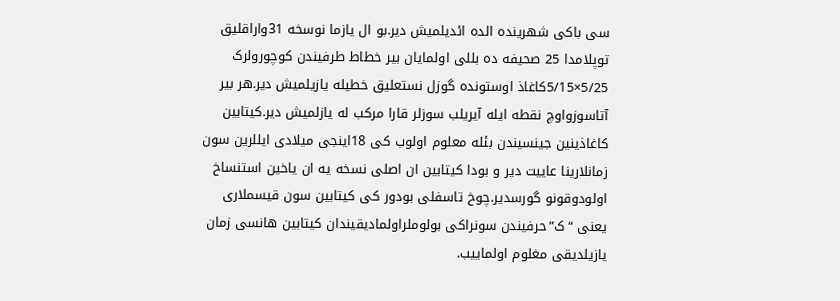سی باکی شهرینده الده ائدیلمیش دیر.بو ال یازما نوسخه 31واراقلیق توپلامدا 25 صحیفه ده بللی اولمایان بیر خطاط طرفیندن کوچورولرک 5/25×5/15کاغاذ اوستونده گوزل نستعلیق خطیله یازیلمیش دیر.هر بیر آتاسوزواوچ نقطه ایله آیریلب سوزلر قارا مرکب له یازلمیش دیر.کیتابین کاغاذینین جینسیندن بئله معلوم اولوب کی 18اینجی میلادی ایللرین سون زمانلارینا عاییت دیر و بودا کیتابین ان اصلی نسخه یه ان یاخین استنساخ اولودوقونو گورسدیر.چوخ تاسفلی بودور کی کیتابین سون قیسملاری یعنی “ک”حرفیندن سونراکی بولوملراولمادیقیندان کیتابین هانسی زمان یازیلدیقی مغلوم اولماییب.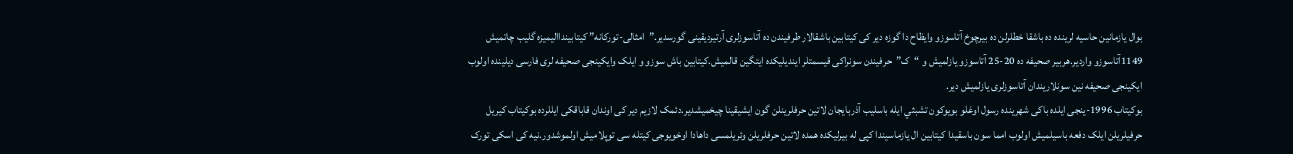بوال یازمانین حاسیه لرینده ده باشقا خطلرلن ده بیرچوخ آتاسوزو وایظاح دا گوزه دیر کی کیتابین باشقالار طرفیندن ده آتاسوزلری آرتیردیقینی گورسدیر.”امثالی-تورکانه” کیتابینداالیمیزه گلیب چاتمیش 1149آتاسوزو واردیر.هربیر صحیفه ده 20-25 آتاسوزو یازلمیش و “ک”حرفیندن سونراکی قیسمتلر ایندیلیکده ایتگین قالمیش.کیتابین باش سوزو و ایلک وایکینجی صحیفه لری فارسی دیلینده اولوب ایکینجی صحیفه نین سونلاریندان آتاسوزلری یازلمیش دیر.
بوکیتاب 1996-ینجی ایلده باکی شهرینده رسول اوغلو بويوكون تشبثي ايله باسلیب آذربایجان لاتین حرفلرینلن گون ایشیقینا چیخمیشدیر.دئمک لازیم دیر کی اوندان قاباقکی ایللرده بوکیتاب کیریل حرفیلریلن ایلک دفعه باسیلمیش اولوب امما سون باسقیدا کیتابین ال یازماسیندا کپی له بیرلیکده همده لاتین حرفلریلن وئریلمسی داهادا اوخویوجی کیتله سی توپلامیش اولموشدور.نیه کی اسکی تورک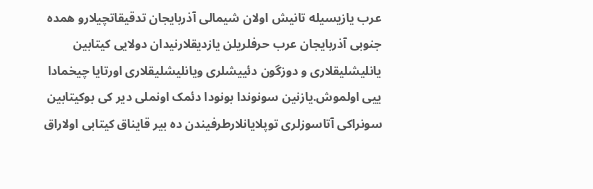عرب یازیسیله تانیش اولان شیمالی آذربایجان تدقیقاتچیلارو همده جنوبی آذربایجان عرب حرفلریلن یازدیقلارنیدان دولایی کیتابین یانلیشلیقلاری و دوزگون دئییشلری ویانلیشلیقلاری اورتایا چیخمادا ییی اولموش.یازنین سونوندا بونودا دئمک اونملی دیر کی بوکیتابین سونراکی آتاسوزلری توپلایانلارطرفیندن ده بیر قایناق کیتابی اولاراق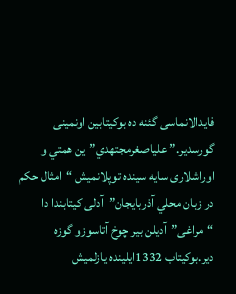فایدالانماسی گئنه ده بوکیتابین اونمینی گورسدیر.” علياصغرمجتهدي”ين همتي و اوراشلاری سایه سینده توپلانمیش “امثال حكم در زبان محلي آذربايجان”آدلی کیتابندا دا “مراغی”آدیلن بیر چوخ آتاسوزو گوزه دیر.بوکیتاب 1332ایلینده یازلمیش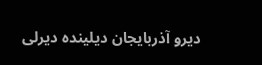دیرو آذربایجان دیلینده دیرلی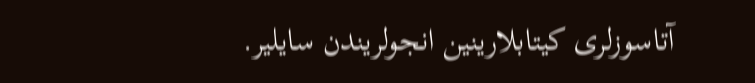آتاسوزلری کیتابلارینین انجولریندن سایلیر.